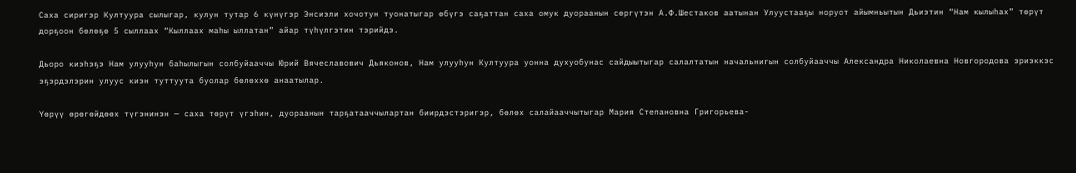Саха сиригэр Култуура сылыгар, кулун тутар 6 күнүгэр Энсиэли хочотун туонатыгар өбүгэ саҕаттан саха омук дуораанын сөргүтэн А.Ф.Шестаков аатынан Улуустааҕы норуот айымньытын Дьиэтин “Нам кылыһах” төрүт дорҕоон бөлөҕө 5 сыллаах “Кыллаах маһы ыллатан” айар түһүлгэтин тэрийдэ.

Дьоро киэһэҕэ Нам улууһун баһылыгын солбуйааччы Юрий Вячеславович Дьяконов, Нам улууһун Култуура уонна духуобунас сайдыытыгар салалтатын начальнигын солбуйааччы Александра Николаевна Новгородова эриэккэс эҕэрдэлэрин улуус киэн туттуута буолар бөлөххө анаатылар.

Үөрүү өрөгөйдөөх түгэнинэн — саха төрүт үгэһин, дуораанын тарҕатааччылартан биирдэстэригэр, бөлөх салайааччытыгар Мария Степановна Григорьева-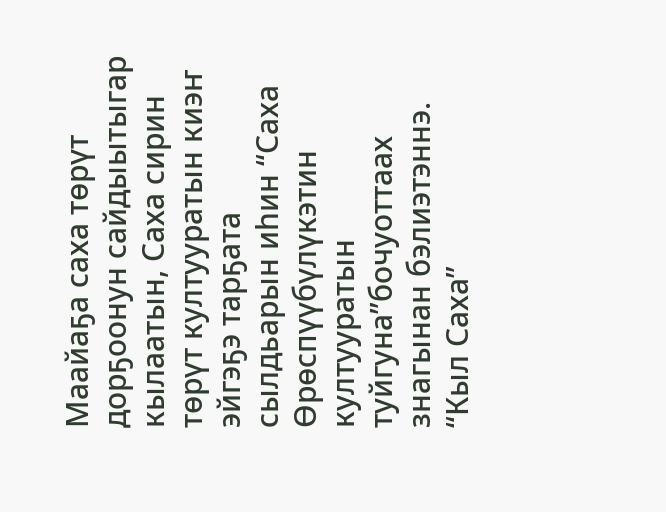Маайаҕа саха төрүт дорҕоонун сайдыытыгар кылаатын, Саха сирин төрүт култууратын киэҥ эйгэҕэ тарҕата сылдьарын иһин “Саха Өрөспүүбүлүкэтин култууратын туйгуна”бочуоттаах знагынан бэлиэтэннэ.
“Кыл Саха”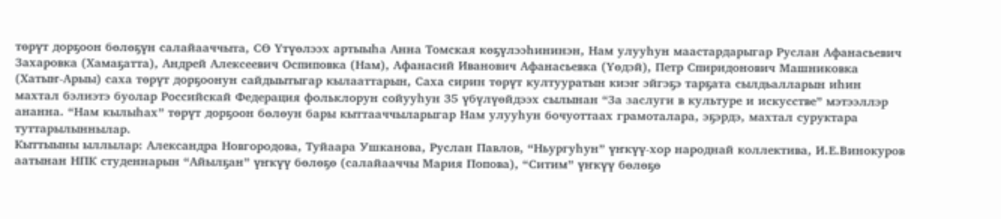төрүт дорҕоон бөлөҕүн салайааччыта, СӨ Үтүөлээх артыыһа Анна Томская көҕүлээһининэн, Нам улууһун маастардарыгар Руслан Афанасьевич Захаровка (Хамаҕатта), Андрей Алексеевич Оспиповка (Нам), Афанасий Иванович Афанасьевка (Үөдэй), Петр Спиридонович Машниковка (Хатыҥ-Арыы) саха төрүт дорҕоонун сайдыытыгар кылааттарын, Саха сирин төрүт култууратын киэҥ эйгэҕэ тарҕата сылдьалларын иһин махтал бэлиэтэ буолар Российскай Федерация фольклорун сойууһун 35 үбүлүөйдээх сылынан “За заслуги в культуре и искусстве” мэтээллэр ананна. “Нам кылыһах” төрүт дорҕоон бөлөун бары кыттааччыларыгар Нам улууһун бочуоттаах грамоталара, эҕэрдэ, махтал суруктара туттарылыннылар.
Кыттыыны ыллылар: Александра Новгородова, Туйаара Ушканова, Руслан Павлов, “Ньургуһун” үҥкүү-хор народнай коллектива, И.Е.Винокуров аатынан НПК студеннарын “Айылҕан” үҥкүү бөлөҕө (салайааччы Мария Попова), “Ситим” үҥкүү бөлөҕө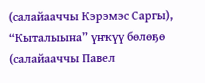(салайааччы Кэрэмэс Саргы), “Кыталыына” үҥкүү бөлөҕө (салайааччы Павел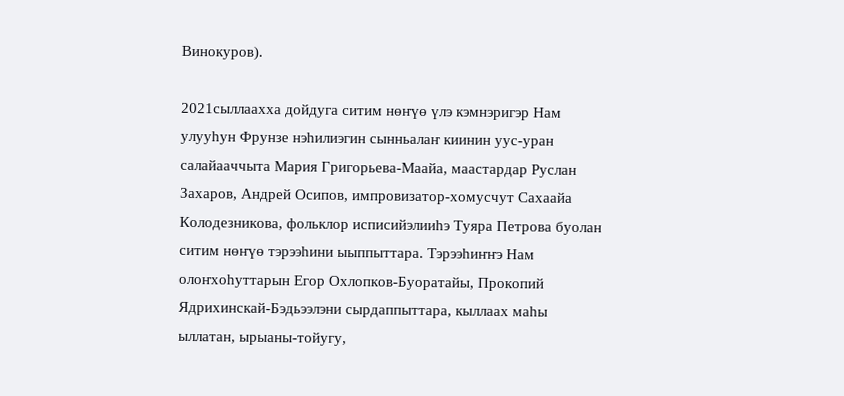Винокуров).

2021сыллаахха дойдуга ситим нөҥүө үлэ кэмнэригэр Нам улууһун Фрунзе нэһилиэгин сынньалаҥ киинин уус-уран салайааччыта Мария Григорьева-Маайа, маастардар Руслан Захаров, Андрей Осипов, импровизатор-хомусчут Сахаайа Колодезникова, фольклор исписийэлииһэ Туяра Петрова буолан ситим нөҥүө тэрээһини ыыппыттара. Тэрээһиҥҥэ Нам олоҥхоһуттарын Егор Охлопков-Буоратайы, Прокопий Ядрихинскай-Бэдьээлэни сырдаппыттара, кыллаах маһы ыллатан, ырыаны-тойугу,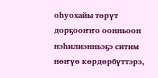оһуохайы төрүт дорҕооҥҥо оонньоон нэһилиэнньэҕэ ситим нөҥүө көрдөрбүттэрэ,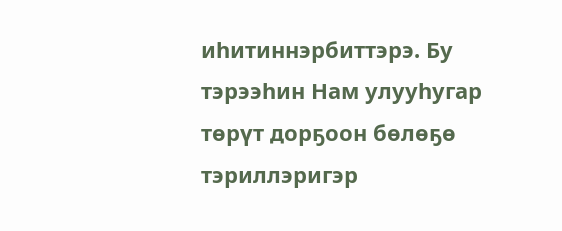иһитиннэрбиттэрэ. Бу тэрээһин Нам улууһугар төрүт дорҕоон бөлөҕө тэриллэригэр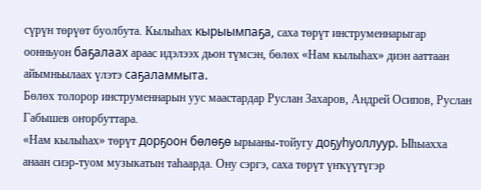сүрүн төрүөт буолбута. Кылыһах кырыымпаҕа, саха төрүт инструменнарыгар оонньуон баҕалаах араас идэлээх дьон түмсэн, бөлөх «Нам кылыһах» диэн ааттаан айымньылаах үлэтэ саҕаламмыта.
Бөлөх толорор инструменнарын уус маастардар Руслан Захаров, Андрей Осипов, Руслан Габышев оҥорбуттара.
«Нам кылыһах» төрүт дорҕоон бөлөҕө ырыаны-тойугу доҕуһуоллуур. Ыһыахха анаан сиэр-туом музыкатын таһаарда. Ону сэргэ, саха төрүт үҥкүүтүгэр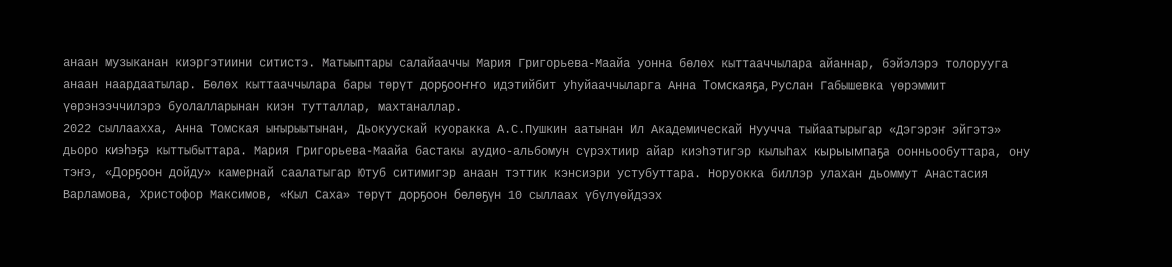анаан музыканан киэргэтиини ситистэ. Матыыптары салайааччы Мария Григорьева-Маайа уонна бөлөх кыттааччылара айаннар, бэйэлэрэ толорууга анаан наардаатылар. Бөлөх кыттааччылара бары төрүт дорҕооҥҥо идэтийбит уһуйааччыларга Анна Томскаяҕа, Руслан Габышевка үөрэммит үөрэнээччилэрэ буолалларынан киэн тутталлар, махтаналлар.
2022 сыллаахха, Анна Томская ыҥырыытынан, Дьокуускай куоракка А.С.Пушкин аатынан Ил Академическай Нуучча тыйаатырыгар «Дэгэрэҥ эйгэтэ» дьоро киэһэҕэ кыттыбыттара. Мария Григорьева-Маайа бастакы аудио-альбомун сүрэхтиир айар киэһэтигэр кылыһах кырыымпаҕа оонньообуттара, ону тэҥэ, «Дорҕоон дойду» камернай саалатыгар Ютуб ситимигэр анаан тэттик кэнсиэри устубуттара. Норуокка биллэр улахан дьоммут Анастасия Варламова, Христофор Максимов, «Кыл Саха» төрүт дорҕоон бөлөҕүн 10 сыллаах үбүлүөйдээх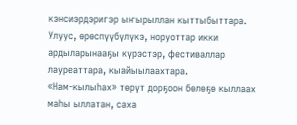кэнсиэрдэригэр ыҥырыллан кыттыбыттара. Улуус, өрөспүүбүлүкэ, норуоттар икки ардыларынааҕы күрэстэр, фестиваллар лауреаттара, кыайыылаахтара.
«Нам-кылыһах» төрүт дорҕоон бөлөҕө кыллаах маһы ыллатан, саха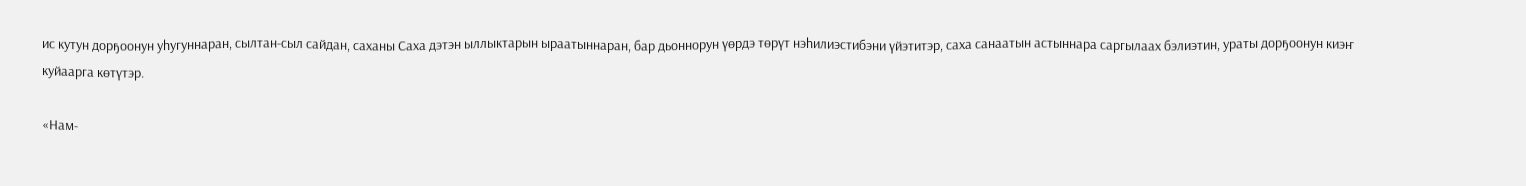ис кутун дорҕоонун уһугуннаран, сылтан-сыл сайдан, саханы Саха дэтэн ыллыктарын ыраатыннаран, бар дьоннорун үөрдэ төрүт нэһилиэстибэни үйэтитэр, саха санаатын астыннара саргылаах бэлиэтин, ураты дорҕоонун киэҥ куйаарга көтүтэр.

«Нам-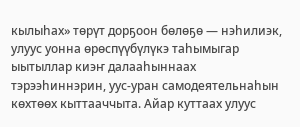кылыһах» төрүт дорҕоон бөлөҕө — нэһилиэк, улуус уонна өрөспүүбүлүкэ таһымыгар ыытыллар киэҥ далааһыннаах тэрээһиннэрин, уус-уран самодеятельнаһын көхтөөх кыттааччыта. Айар куттаах улуус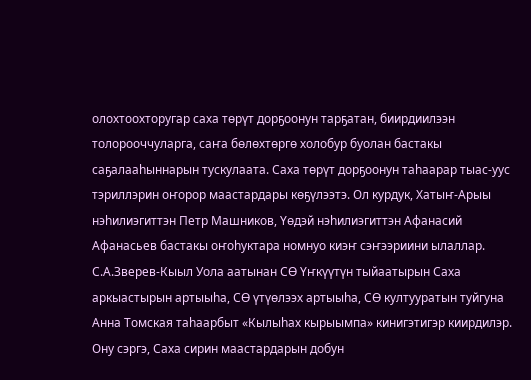олохтоохторугар саха төрүт дорҕоонун тарҕатан, биирдиилээн толорооччуларга, саҥа бөлөхтөргө холобур буолан бастакы саҕалааһыннарын тускулаата. Саха төрүт дорҕоонун таһаарар тыас-уус тэриллэрин оҥорор маастардары көҕүлээтэ. Ол курдук, Хатыҥ-Арыы нэһилиэгиттэн Петр Машников, Үөдэй нэһилиэгиттэн Афанасий Афанасьев бастакы оҥоһуктара номнуо киэҥ сэҥээриини ылаллар.
С.А.Зверев-Кыыл Уола аатынан СӨ Үҥкүүтүн тыйаатырын Саха аркыастырын артыыһа, СӨ үтүөлээх артыыһа, СӨ култууратын туйгуна Анна Томская таһаарбыт «Кылыһах кырыымпа» кинигэтигэр киирдилэр. Ону сэргэ, Саха сирин маастардарын добун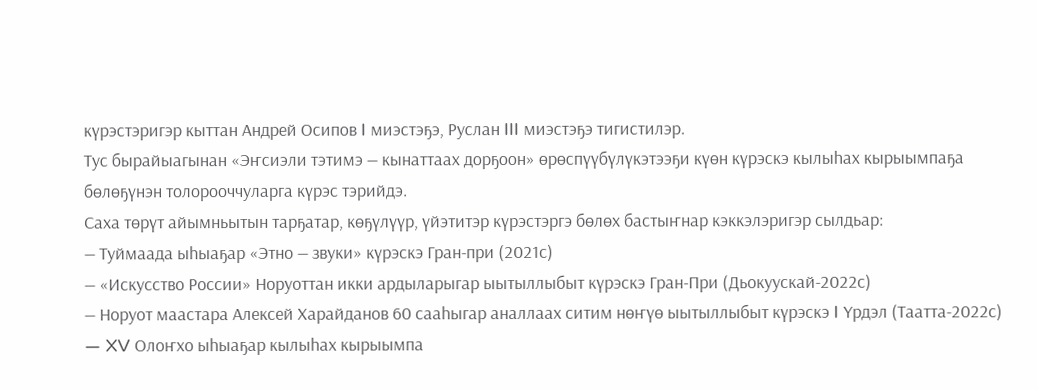күрэстэригэр кыттан Андрей Осипов I миэстэҕэ, Руслан III миэстэҕэ тигистилэр.
Тус бырайыагынан «Эҥсиэли тэтимэ — кынаттаах дорҕоон» өрөспүүбүлүкэтээҕи күөн күрэскэ кылыһах кырыымпаҕа бөлөҕүнэн толорооччуларга күрэс тэрийдэ.
Саха төрүт айымньытын тарҕатар, көҕүлүүр, үйэтитэр күрэстэргэ бөлөх бастыҥнар кэккэлэригэр сылдьар:
— Туймаада ыһыаҕар «Этно — звуки» күрэскэ Гран-при (2021с)
— «Искусство России» Норуоттан икки ардыларыгар ыытыллыбыт күрэскэ Гран-При (Дьокуускай-2022с)
— Норуот маастара Алексей Харайданов 60 сааһыгар аналлаах ситим нөҥүө ыытыллыбыт күрэскэ I Үрдэл (Таатта-2022с)
— XV Олоҥхо ыһыаҕар кылыһах кырыымпа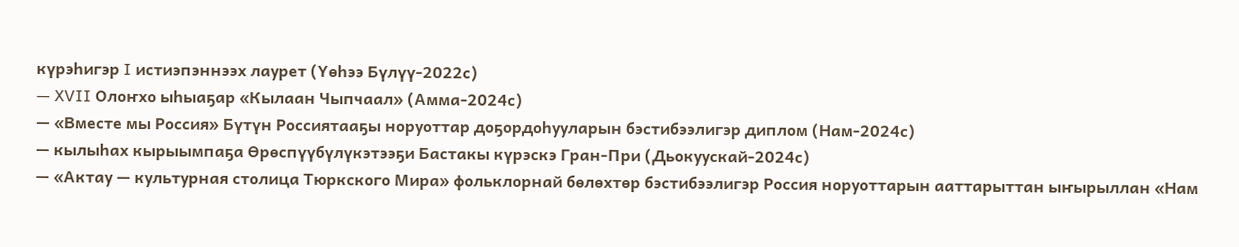күрэһигэр I истиэпэннээх лаурет (Үөһээ Бүлүү-2022с)
— XVII Олоҥхо ыһыаҕар «Кылаан Чыпчаал» (Амма-2024с)
— «Вместе мы Россия» Бүтүн Россиятааҕы норуоттар доҕордоһууларын бэстибээлигэр диплом (Нам-2024с)
— кылыһах кырыымпаҕа Өрөспүүбүлүкэтээҕи Бастакы күрэскэ Гран-При (Дьокуускай-2024с)
— «Актау — культурная столица Тюркского Мира» фольклорнай бөлөхтөр бэстибээлигэр Россия норуоттарын ааттарыттан ыҥырыллан «Нам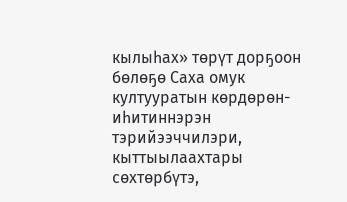кылыһах» төрүт дорҕоон бөлөҕө Саха омук култууратын көрдөрөн-иһитиннэрэн тэрийээччилэри, кыттыылаахтары сөхтөрбүтэ,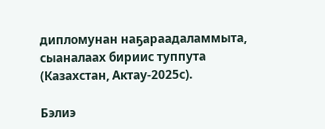дипломунан наҕараадаламмыта, сыаналаах бириис туппута (Казахстан, Актау-2025с).

Бэлиэ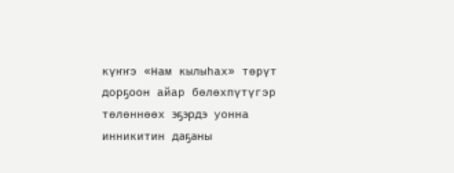күҥҥэ «Нам кылыһах» төрүт дорҕоон айар бөлөхпүтүгэр төлөннөөх эҕэрдэ уонна инникитин даҕаны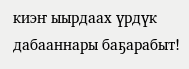киэҥ ыырдаах үрдүк дабааннары баҕарабыт!